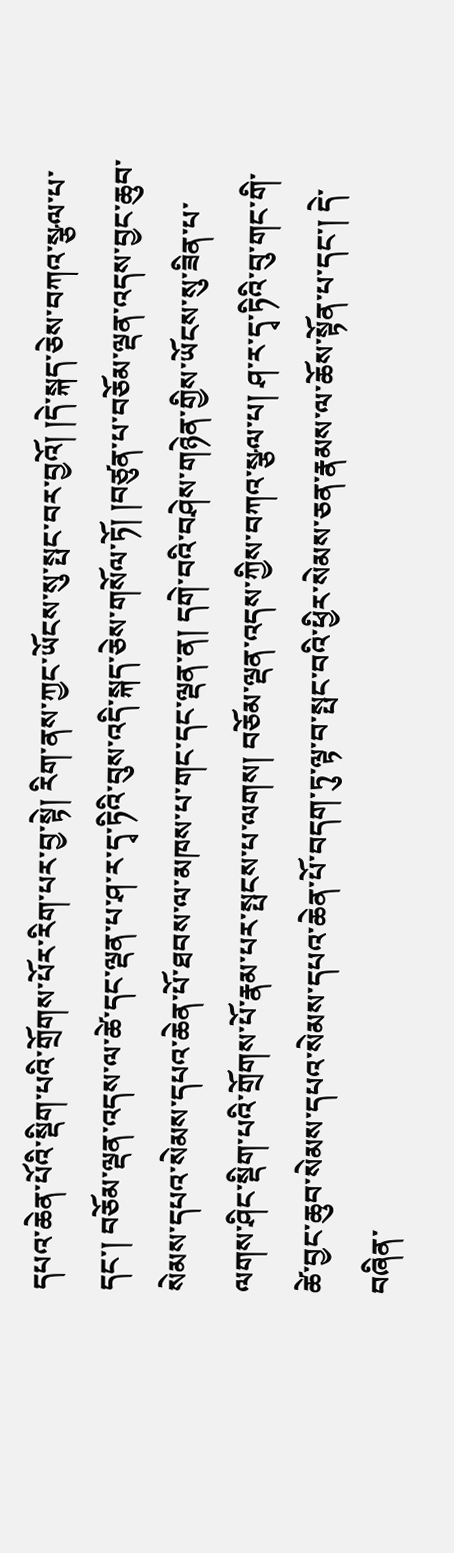དཔའ་ཆེན་པོའི་སྡིག་པའི་གྲོགས་པོར་རིག་པར་བྱ་སྟེ། རིག་ནས་ཀྱང་ཡོངས་སུ་སྤང་བར་བྱའོ། །དེ་སྐད་ཅེས་བཀའ་སྩལ་པ་དང་། བཅོམ་ལྡན་འདས་ལ་ཚེ་དང་ལྡན་པ་ཤ་ར་དྭ་ཏིའི་བུས་འདི་སྐད་ཅེས་གསོལ་ཏོ། །བཙུན་པ་བཅོམ་ལྡན་འདས་བྱང་ཆུབ་སེམས་དཔའ་སེམས་དཔའ་ཆེན་པོ་ཐབས་ལ་མཁས་པ་གང་དང་ལྡན་ན། དགེ་བའི་བཤེས་གཉེན་གྱིས་ཡོངས་སུ་ཟིན་པ་ལགས་ཤིང་སྡིག་པའི་གྲོགས་པོ་རྣམ་པར་སྤངས་པ་ལགས། བཅོམ་ལྡན་འདས་ཀྱིས་བཀའ་སྩལ་པ། ཤ་ར་དྭ་ཏིའི་བུ་གང་གི་ཚེ་བྱང་ཆུབ་སེམས་དཔའ་སེམས་དཔའ་ཆེན་པོ་བདག་ཏུ་ལྟ་བ་སྤང་བའི་ཕྱིར་སེམས་ཅན་རྣམས་ལ་ཆོས་སྟོན་པ་དང་། དེ་བཞིན་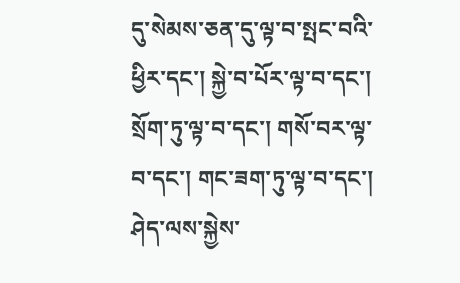དུ་སེམས་ཅན་དུ་ལྟ་བ་སྤང་བའི་ཕྱིར་དང་། སྐྱེ་བ་པོར་ལྟ་བ་དང་། སྲོག་ཏུ་ལྟ་བ་དང་། གསོ་བར་ལྟ་བ་དང་། གང་ཟག་ཏུ་ལྟ་བ་དང་། ཤེད་ལས་སྐྱེས་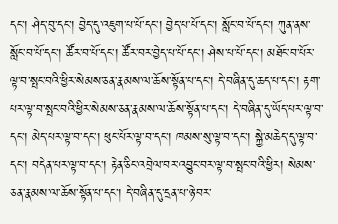དང་། ཤེད་བུ་དང་། བྱེད་དུ་འཇུག་པ་པོ་དང་། བྱེད་པ་པོ་དང་། སློང་བ་པོ་དང་། ཀུན་ནས་སློང་བ་པོ་དང་། ཚོར་བ་པོ་དང་། ཚོར་བར་བྱེད་པ་པོ་དང་། ཤེས་པ་པོ་དང་། མཐོང་བ་པོར་ལྟ་བ་སྤང་བའི་ཕྱིར་སེམས་ཅན་རྣམས་ལ་ཆོས་སྟོན་པ་དང་། དེ་བཞིན་དུ་ཆད་པ་དང་། རྟག་པར་ལྟ་བ་སྤང་བའི་ཕྱིར་སེམས་ཅན་རྣམས་ལ་ཆོས་སྟོན་པ་དང་། དེ་བཞིན་དུ་ཡོད་པར་ལྟ་བ་དང་། མེད་པར་ལྟ་བ་དང་། ཕུང་པོར་ལྟ་བ་དང་། ཁམས་སུ་ལྟ་བ་དང་། སྐྱེ་མཆེད་དུ་ལྟ་བ་དང་། བདེན་པར་ལྟ་བ་དང་། རྟེན་ཅིང་འབྲེལ་བར་འབྱུང་བར་ལྟ་བ་སྤང་བའི་ཕྱིར། སེམས་ཅན་རྣམས་ལ་ཆོས་སྟོན་པ་དང་། དེ་བཞིན་དུ་དྲན་པ་ཉེ་བར་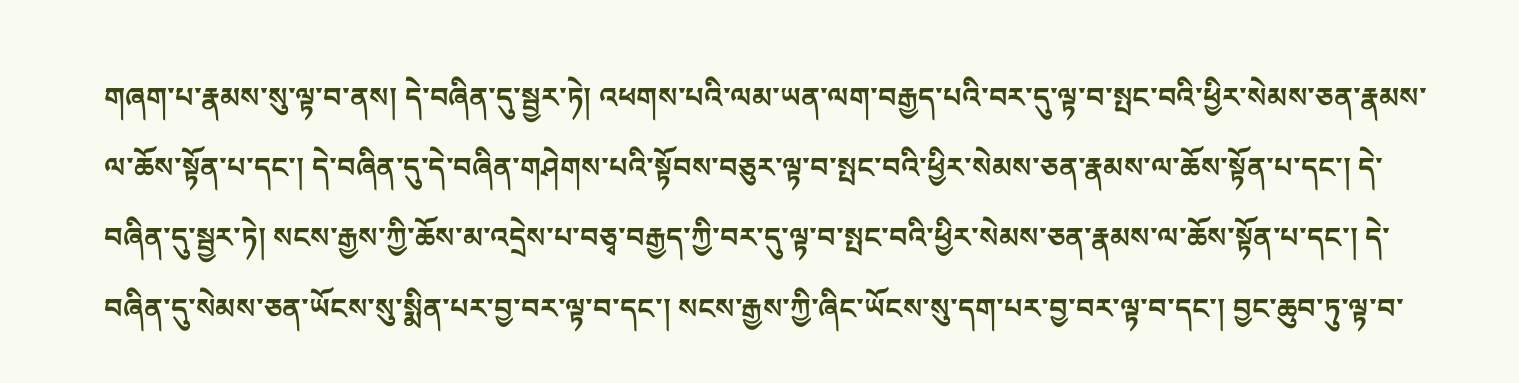གཞག་པ་རྣམས་སུ་ལྟ་བ་ནས། དེ་བཞིན་དུ་སྦྱར་ཏེ། འཕགས་པའི་ལམ་ཡན་ལག་བརྒྱད་པའི་བར་དུ་ལྟ་བ་སྤང་བའི་ཕྱིར་སེམས་ཅན་རྣམས་ལ་ཆོས་སྟོན་པ་དང་། དེ་བཞིན་དུ་དེ་བཞིན་གཤེགས་པའི་སྟོབས་བཅུར་ལྟ་བ་སྤང་བའི་ཕྱིར་སེམས་ཅན་རྣམས་ལ་ཆོས་སྟོན་པ་དང་། དེ་བཞིན་དུ་སྦྱར་ཏེ། སངས་རྒྱས་ཀྱི་ཆོས་མ་འདྲེས་པ་བཅྭ་བརྒྱད་ཀྱི་བར་དུ་ལྟ་བ་སྤང་བའི་ཕྱིར་སེམས་ཅན་རྣམས་ལ་ཆོས་སྟོན་པ་དང་། དེ་བཞིན་དུ་སེམས་ཅན་ཡོངས་སུ་སྨིན་པར་བྱ་བར་ལྟ་བ་དང་། སངས་རྒྱས་ཀྱི་ཞིང་ཡོངས་སུ་དག་པར་བྱ་བར་ལྟ་བ་དང་། བྱང་ཆུབ་ཏུ་ལྟ་བ་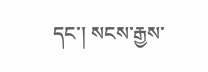དང་། སངས་རྒྱས་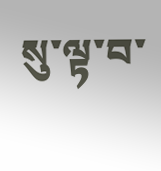སུ་ལྟ་བ་